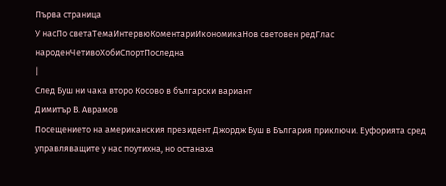Първа страница
У насПо светаТемаИнтервюКоментариИкономикаНов световен редГлас народенЧетивоХобиСпортПоследна
|
След Буш ни чака второ Косово в български вариант
Димитър В. Аврамов
Посещението на американския президент Джордж Буш в България приключи. Еуфорията сред управляващите у нас поутихна, но останаха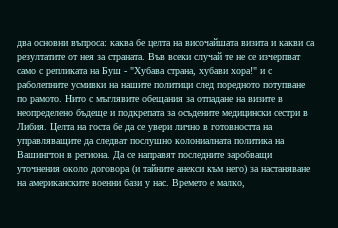два основни въпроса: каква бе целта на височайшата визита и какви са резултатите от нея за страната. Във всеки случай те не се изчерпват само с репликата на Буш - "Хубава страна, хубави хора!" и с раболепните усмивки на нашите политици след поредното потупване по рамото. Нито с мъглявите обещания за отпадане на визите в неопределено бъдеще и подкрепата за осъдените медицински сестри в Либия. Целта на госта бе да се увери лично в готовността на управляващите да следват послушно колониалната политика на Вашингтон в региона. Да се направят последните заробващи уточнения около договора (и тайните анекси към него) за настаняване на американските военни бази у нас. Времето е малко,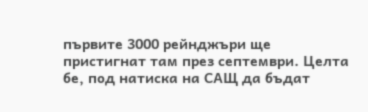първите 3000 рейнджъри ще пристигнат там през септември. Целта бе, под натиска на САЩ да бъдат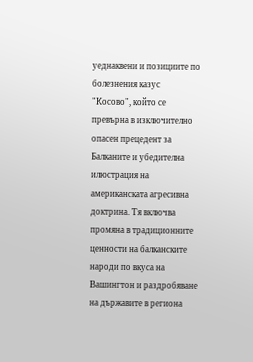уеднаквени и позициите по болезнения казус "Косово", който се превърна в изключително опасен прецедент за Балканите и убедителна илюстрация на американската агресивна доктрина. Тя включва промяна в традиционните ценности на балканските народи по вкуса на Вашингтон и раздробяване на държавите в региона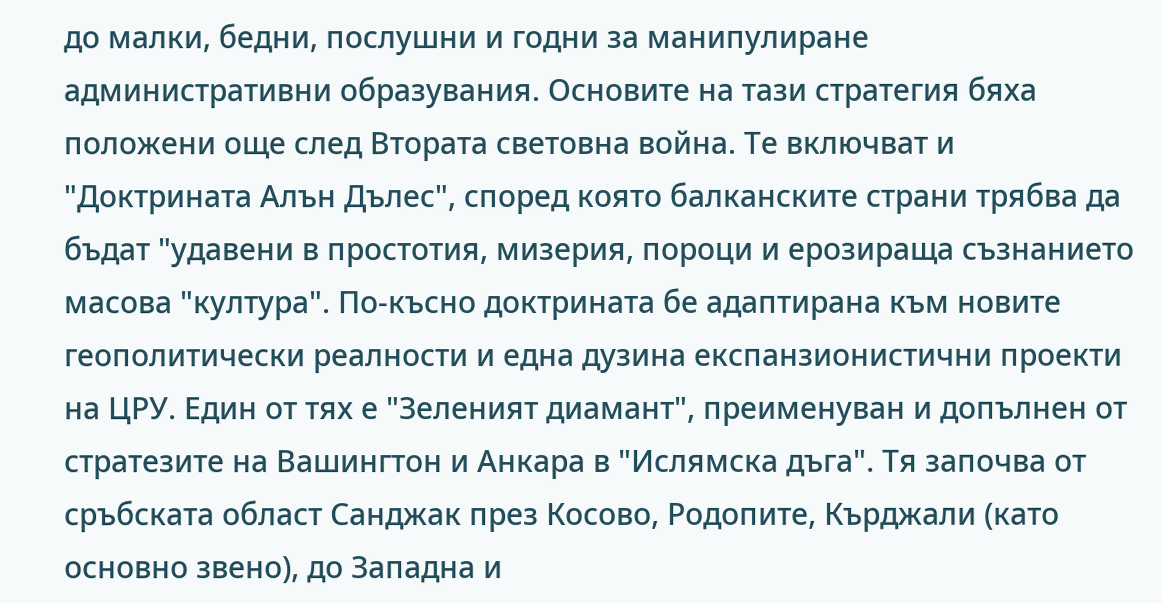до малки, бедни, послушни и годни за манипулиране административни образувания. Основите на тази стратегия бяха положени още след Втората световна война. Те включват и "Доктрината Алън Дълес", според която балканските страни трябва да бъдат "удавени в простотия, мизерия, пороци и ерозираща съзнанието масова "култура". По-късно доктрината бе адаптирана към новите геополитически реалности и една дузина експанзионистични проекти на ЦРУ. Един от тях е "Зеленият диамант", преименуван и допълнен от стратезите на Вашингтон и Анкара в "Ислямска дъга". Тя започва от сръбската област Санджак през Косово, Родопите, Кърджали (като основно звено), до Западна и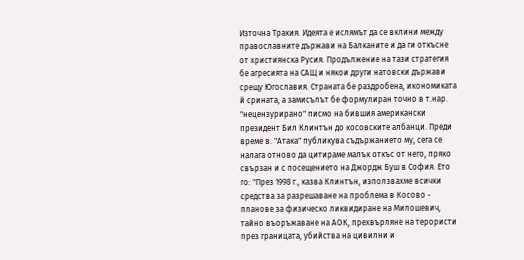Източна Тракия. Идеята е ислямът да се вклини между православните държави на Балканите и да ги откъсне от християнска Русия. Продължение на тази стратегия бе агресията на САЩ и някои други натовски държави срещу Югославия. Страната бе раздробена, икономиката й срината, а замисълът бе формулиран точно в т.нар. "нецензурирано" писмо на бившия американски президент Бил Клинтън до косовските албанци. Преди време в. "Атака" публикува съдържанието му, сега се налага отново да цитираме малък откъс от него, пряко свързан и с посещението на Джордж Буш в София. Ето го: "През 1998 г., казва Клинтън, използвахме всички средства за разрешаване на проблема в Косово - планове за физическо ликвидиране на Милошевич, тайно въоръжаване на АОК, прехвърляне на терористи през границата, убийства на цивилни и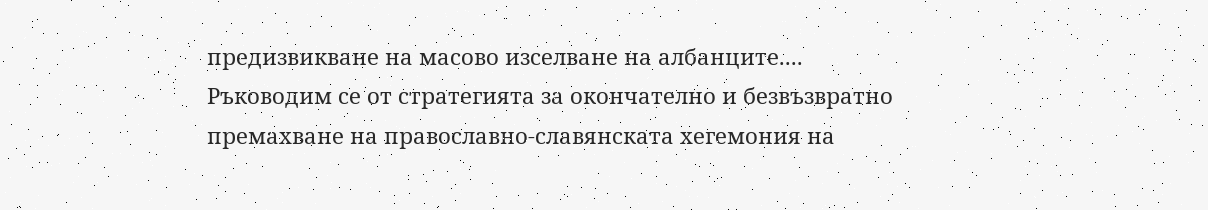предизвикване на масово изселване на албанците.... Ръководим се от стратегията за окончателно и безвъзвратно премахване на православно-славянската хегемония на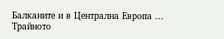Балканите и в Централна Европа ... Трайното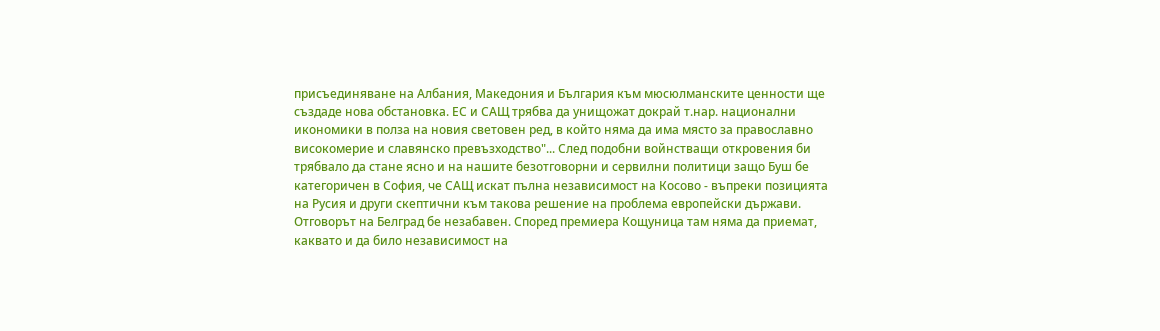присъединяване на Албания, Македония и България към мюсюлманските ценности ще създаде нова обстановка. ЕС и САЩ трябва да унищожат докрай т.нар. национални икономики в полза на новия световен ред, в който няма да има място за православно високомерие и славянско превъзходство"... След подобни войнстващи откровения би трябвало да стане ясно и на нашите безотговорни и сервилни политици защо Буш бе категоричен в София, че САЩ искат пълна независимост на Косово - въпреки позицията на Русия и други скептични към такова решение на проблема европейски държави. Отговорът на Белград бе незабавен. Според премиера Кощуница там няма да приемат, каквато и да било независимост на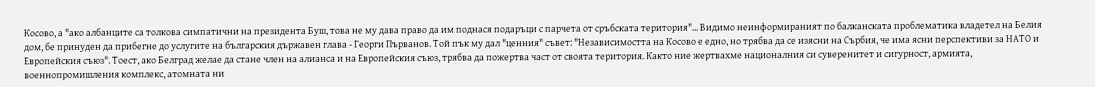Косово, а "ако албанците са толкова симпатични на президента Буш, това не му дава право да им поднася подаръци с парчета от сръбската територия"... Видимо неинформираният по балканската проблематика владетел на Белия дом, бе принуден да прибегне до услугите на българския държавен глава - Георги Първанов. Той пък му дал "ценния" съвет: "Независимостта на Косово е едно, но трябва да се изясни на Сърбия, че има ясни перспективи за НАТО и Европейския съюз". Тоест, ако Белград желае да стане член на алианса и на Европейския съюз, трябва да пожертва част от своята територия. Както ние жертвахме националния си суверенитет и сигурност, армията, военнопромишления комплекс, атомната ни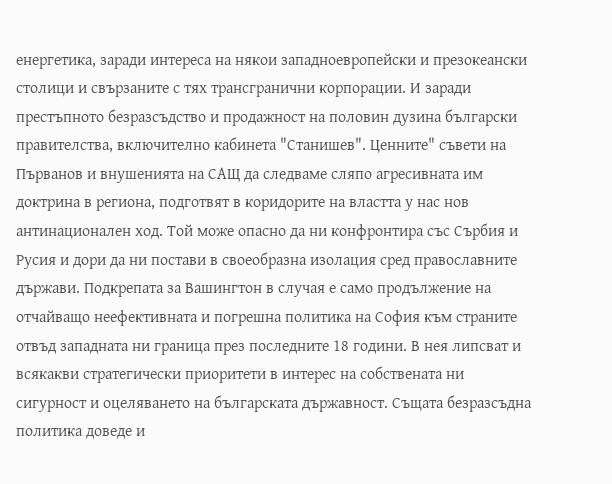енергетика, заради интереса на някои западноевропейски и презокеански столици и свързаните с тях трансгранични корпорации. И заради престъпното безразсъдство и продажност на половин дузина български правителства, включително кабинета "Станишев". Ценните" съвети на Първанов и внушенията на САЩ да следваме сляпо агресивната им доктрина в региона, подготвят в коридорите на властта у нас нов антинационален ход. Той може опасно да ни конфронтира със Сърбия и Русия и дори да ни постави в своеобразна изолация сред православните държави. Подкрепата за Вашингтон в случая е само продължение на отчайващо неефективната и погрешна политика на София към страните отвъд западната ни граница през последните 18 години. В нея липсват и всякакви стратегически приоритети в интерес на собствената ни сигурност и оцеляването на българската държавност. Същата безразсъдна политика доведе и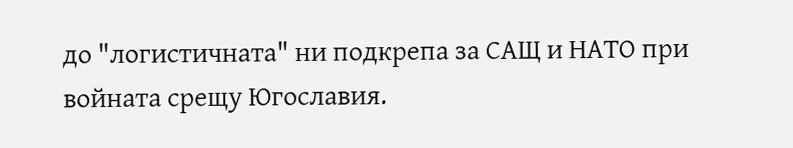до "логистичната" ни подкрепа за САЩ и НАТО при войната срещу Югославия.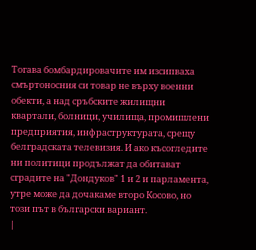Тогава бомбардировачите им изсипваха смъртоносния си товар не върху военни обекти, а над сръбските жилищни квартали, болници, училища, промишлени предприятия, инфраструктурата, срещу белградската телевизия. И ако късогледите ни политици продължат да обитават сградите на "Дондуков" 1 и 2 и парламента, утре може да дочакаме второ Косово, но този път в български вариант.
|